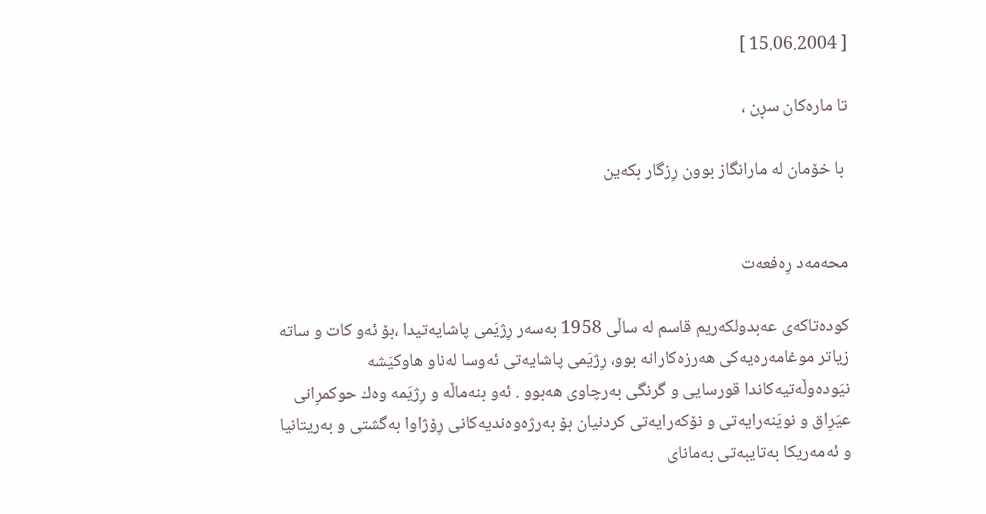[ 15.06.2004 ]

تا ماره‌كان سڕن ،

 با خۆمان له‌ مارانگاز بوون رِزگار بكه‌ین


محه‌مه‌د رِه‌فعه‌ت

كوده‌تاكه‌ی عه‌بدولكه‌ریم قاسم له‌ ساڵی 1958 به‌سه‌ر رِژیَمی پاشایه‌تیدا ،بۆ ئه‌و كات و ساته‌ زیاتر موغامه‌ره‌یه‌كی هه‌رزه‌كارانه‌ بوو، رِژیَمی پاشایه‌تی ئه‌وسا له‌ناو هاوكیَشه‌ نیَوده‌وڵه‌تیه‌كاندا قورسایی و گرنگی به‌رچاوی هه‌بوو . ئه‌و بنه‌ماڵه‌ و رِژیَمه‌ وه‌ك حوكمرِانی عیَرِاق و نویَنه‌رایه‌تی و نۆكه‌رایه‌تی كردنیان بۆ به‌رژه‌وه‌ندیه‌كانی رِۆژاوا به‌گشتی و به‌ریتانیا و ئه‌مه‌ریكا به‌تایبه‌تی به‌مانای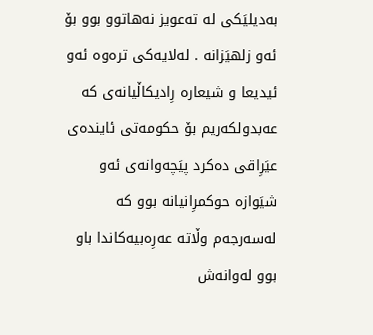به‌دیلیَكی له‌ ته‌عویز نه‌هاتوو بوو بۆ ئه‌و زلهیَزانه‌ . له‌لایه‌كی تره‌وه‌ ئه‌و ئیدیعا و شیعاره‌ رِادیكاڵیانه‌ی كه‌ عه‌بدولكه‌ریم بۆ حكومه‌تی ئاینده‌ی عیَرِاقی ده‌كرد پیَچه‌وانه‌ی ئه‌و شیَوازه‌ حوكمرِانیانه‌ بوو كه‌ له‌سه‌رجه‌م وڵاته‌ عه‌رِه‌بیه‌كاندا باو بوو له‌وانه‌ش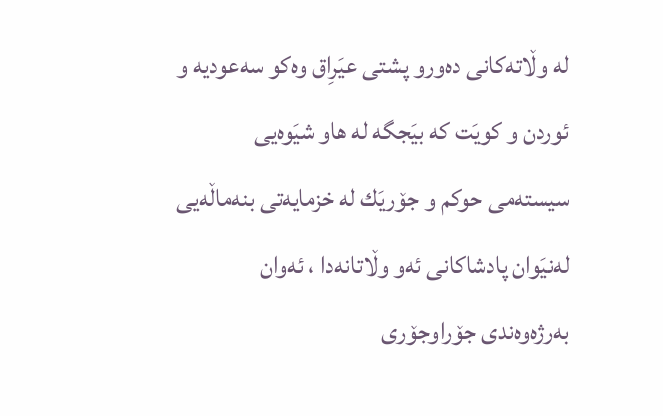له‌ وڵاته‌كانی ده‌ورو پشتی عیَرِاق وه‌كو سه‌عودیه‌ و ئوردن و كویَت كه‌ بیَجگه‌ له‌ هاو شیَوه‌یی سیسته‌می حوكم و جۆریَك له‌ خزمایه‌تی بنه‌ماڵه‌یی له‌نیَوان پادشاكانی ئه‌و وڵاتانه‌دا ، ئه‌وان به‌رژه‌وه‌ندی جۆراوجۆری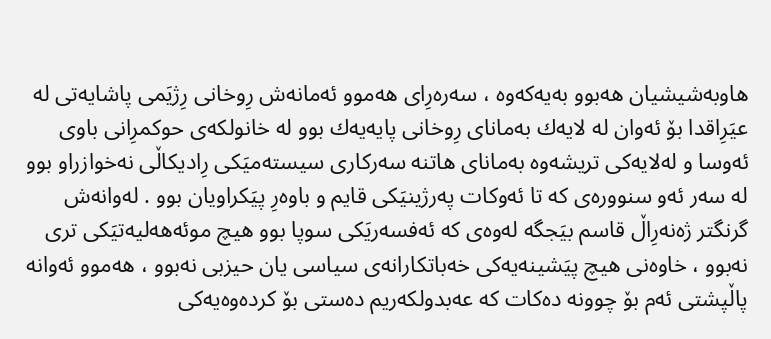هاوبه‌شیشیان هه‌بوو به‌یه‌كه‌وه‌ ، سه‌ره‌رِای هه‌موو ئه‌مانه‌ش رِوخانی رِژیَمی پاشایه‌تی له‌ عیَرِاقدا بۆ ئه‌وان له‌ لایه‌ك به‌مانای رِوخانی پایه‌یه‌ك بوو له‌ خانولكه‌ی حوكمرِانی باوی ئه‌وسا و له‌لایه‌كی تریشه‌وه‌ به‌مانای هاتنه‌ سه‌ركاری سیسته‌میَكی رِادیكاڵی نه‌خوازراو بوو له‌ سه‌ر ئه‌و سنووره‌ی كه‌ تا ئه‌وكات په‌رژینیَكی قایم و باوه‌رِ پیَكراویان بوو . له‌وانه‌ش گرنگتر ژه‌نه‌رِاڵ قاسم بیَجگه‌ له‌وه‌ی كه‌ ئه‌فسه‌ریَكی سوپا بوو هیچ موئه‌هه‌لیه‌تیَكی تری نه‌بوو ، خاوه‌نی هیچ پیَشینه‌یه‌كی خه‌باتكارانه‌ی سیاسی یان حیزبی نه‌بوو ، هه‌موو ئه‌وانه‌ پاڵپشتی ئه‌م بۆ چوونه‌ ده‌كات كه‌ عه‌بدولكه‌ریم ده‌ستی بۆ كرده‌وه‌یه‌كی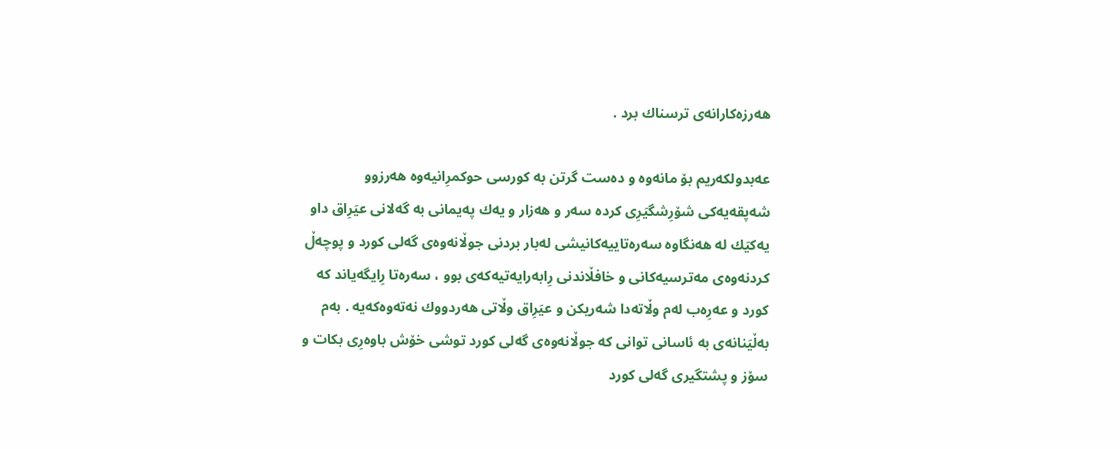هه‌رزه‌كارانه‌ی ترسناك برد .

عه‌بدولكه‌ریم بۆ مانه‌وه‌ و ده‌ست گرتن به‌ كورسی حوكمرِانیه‌وه‌ هه‌رزوو شه‌پقه‌یه‌كی شۆرِشگیَرِی كرده‌ سه‌ر و هه‌زار و یه‌ك په‌یمانی به‌ گه‌لانی عیَرِاق داو یه‌كیَك له‌ هه‌نگاوه‌ سه‌ره‌تاییه‌كانیشی له‌بار بردنی جوڵانه‌وه‌ی گه‌لی كورد و پوچه‌ڵ كردنه‌وه‌ی مه‌ترسیه‌كانی و خافڵاندنی رِابه‌رایه‌تیه‌كه‌ی بوو ، سه‌ره‌تا رِایگه‌یاند كه‌ كورد و عه‌رِه‌ب له‌م وڵاته‌دا شه‌ریكن و عیَرِاق وڵاتی هه‌ردووك نه‌ته‌وه‌كه‌یه‌ . به‌م به‌ڵیَنانه‌ی به‌ ئاسانی توانی كه‌ جوڵانه‌وه‌ی گه‌لی كورد توشی خۆش باوه‌رِی بكات و سۆز و پشتگیری گه‌لی كورد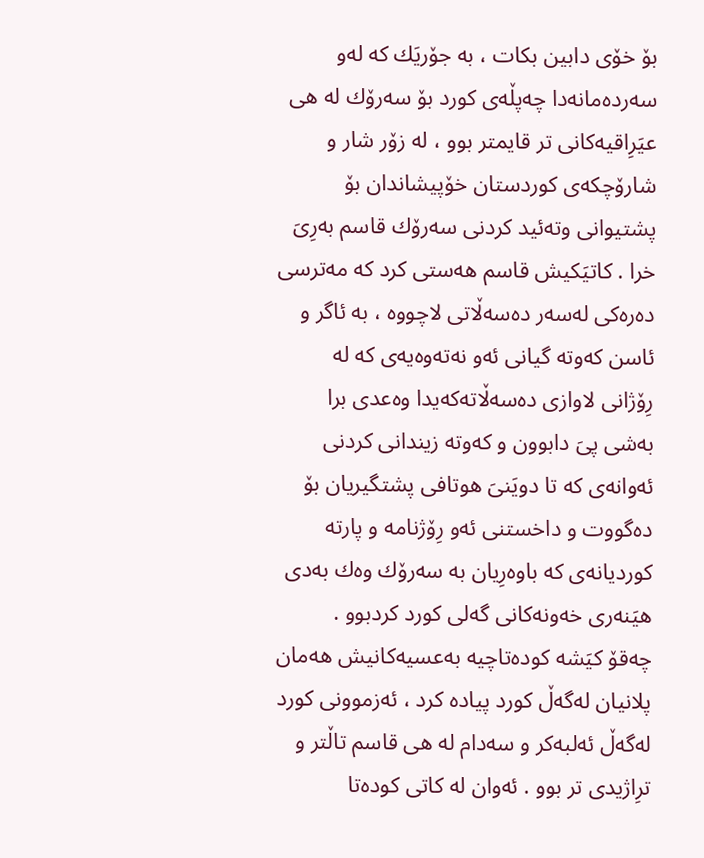بۆ خۆی دابین بكات ، به‌ جۆریَك كه‌ له‌و سه‌رده‌مانه‌دا چه‌پڵه‌ی كورد بۆ سه‌رۆك له‌ هی عیَرِاقیه‌كانی تر قایمتر بوو ، له‌ زۆر شار و شارۆچكه‌ی كوردستان خۆپیشاندان بۆ پشتیوانی وته‌ئید كردنی سه‌رۆك قاسم به‌رِیَ خرا . كاتیَكیش قاسم هه‌ستی كرد كه‌ مه‌ترسی ده‌ره‌كی له‌سه‌ر ده‌سه‌ڵاتی لاچووه‌ ، به‌ ئاگر و ئاسن كه‌وته‌ گیانی ئه‌و نه‌ته‌وه‌یه‌ی كه‌ له‌ رِۆژانی لاوازی ده‌سه‌ڵاته‌كه‌یدا وه‌عدی برا به‌شی پیَ دابوون و كه‌وته‌ زیندانی كردنی ئه‌وانه‌ی كه‌ تا دویَنیَ هوتافی پشتگیریان بۆ ده‌گووت و داخستنی ئه‌و رِۆژنامه‌ و پارته‌ كوردیانه‌ی كه‌ باوه‌رِیان به‌ سه‌رۆك وه‌ك به‌دی هیَنه‌ری خه‌ونه‌كانی گه‌لی كورد كردبوو .
چه‌قۆ كیَشه‌ كوده‌تاچیه‌ به‌عسیه‌كانیش هه‌مان پلانیان له‌گه‌ڵ كورد پیاده‌ كرد ، ئه‌زموونی كورد له‌گه‌ڵ ئه‌لبه‌كر و سه‌دام له‌ هی قاسم تاڵتر و ترِاژیدی تر بوو . ئه‌وان له‌ كاتی كوده‌تا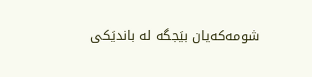شومه‌كه‌یان بیَجگه‌ له‌ باندیَكی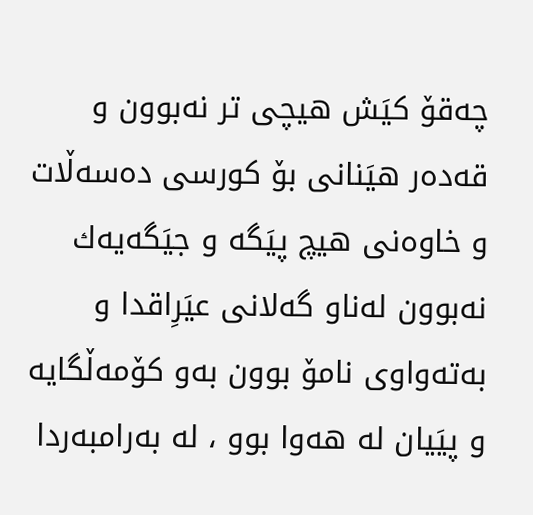چه‌قۆ كیَش هیچی تر نه‌بوون و قه‌ده‌ر هیَنانی بۆ كورسی ده‌سه‌ڵات و خاوه‌نی هیچ پیَگه‌ و جیَگه‌یه‌ك نه‌بوون له‌ناو گه‌لانی عیَرِاقدا و به‌ته‌واوی نامۆ بوون به‌و كۆمه‌ڵگایه‌ و پیَیان له‌ هه‌وا بوو ، له‌ به‌رامبه‌ردا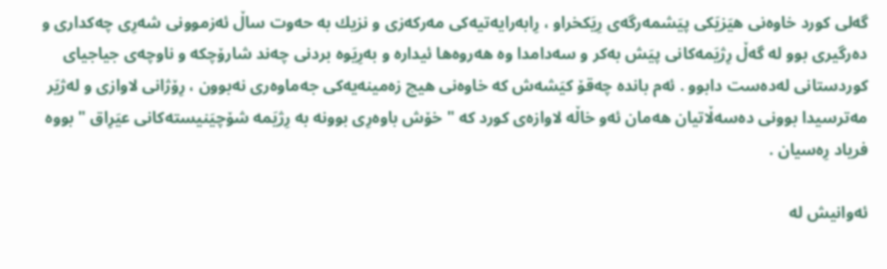گه‌لی كورد خاوه‌نی هیَزیَكی پیَشمه‌رگه‌ی رِیَكخراو ، رِابه‌رایه‌تیه‌كی مه‌ركه‌زی و نزیك به‌ حه‌وت ساڵ ئه‌زموونی شه‌رِی چه‌كداری و ده‌رگیری بوو له‌ گه‌ڵ رِژیَمه‌كانی پیَش به‌كر و سه‌دامدا وه‌ هه‌روه‌ها ئیداره‌ و به‌رِیَوه‌ بردنی چه‌ند شارۆچكه‌ و ناوچه‌ی جیاجیای كوردستانی له‌ده‌ست دابوو . ئه‌م بانده‌ چه‌قۆ كیَشه‌ش كه‌ خاوه‌نی هیچ زه‌مینه‌یه‌كی جه‌ماوه‌ری نه‌بوون ، رِۆژانی لاوازی و له‌ژیَر مه‌ترسیدا بوونی ده‌سه‌ڵاتیان هه‌مان ئه‌و خاڵه‌ لاوازه‌ی كورد كه‌ " خۆش باوه‌رِی بوونه‌ به‌ رِژیَمه‌ شۆچیَنیسته‌كانی عیَرِاق " بووه‌ فریاد رِه‌سیان .

ئه‌وانیش له‌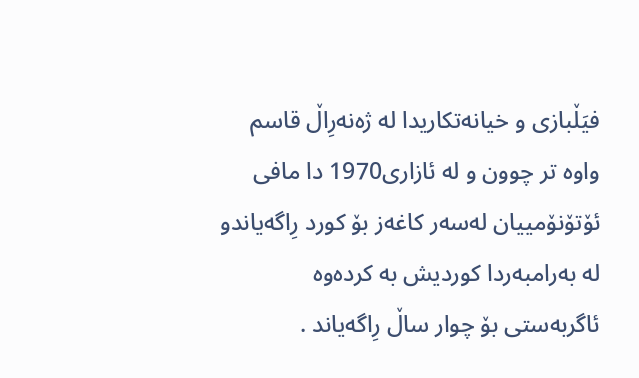فیَڵبازی و خیانه‌تكاریدا له‌ ژه‌نه‌رِاڵ قاسم واوه‌ تر چوون و له‌ ئازاری1970 دا مافی ئۆتۆنۆمییان له‌سه‌ر كاغه‌ز بۆ كورد رِاگه‌یاندو له‌ به‌رامبه‌ردا كوردیش به‌ كرده‌وه‌ ئاگربه‌ستی بۆ چوار ساڵ رِاگه‌یاند .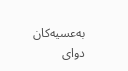به‌عسیه‌كان دوای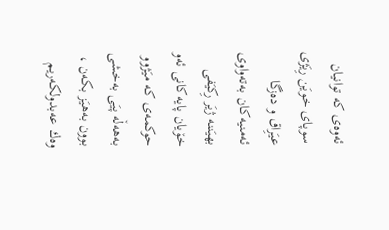ئه‌وه‌ی كه‌ توانیان سوپای خویَن رِیَژی عیَرِاق و ده‌زگا ئه‌منیه‌كان به‌ته‌واوی بهیَننه‌ ژیَر رِكیَفی خۆیان پایه‌كانی ئه‌و حوكمه‌ی كه‌ میَژوو به‌هه‌ڵه‌ پیَی به‌خشی بوون به‌هیَز بكه‌ن ، وه‌ك عه‌بدولكه‌ریم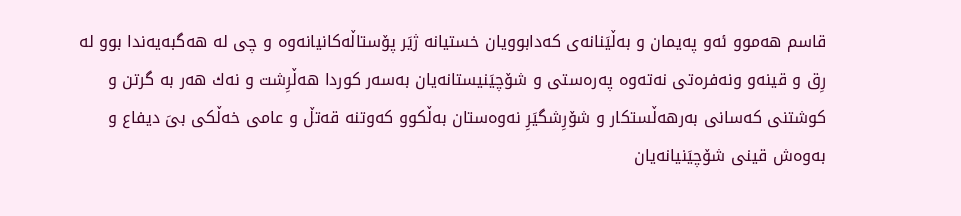قاسم هه‌موو ئه‌و په‌یمان و به‌ڵیَنانه‌ی كه‌دابوویان خستیانه‌ ژیَر پۆستاڵه‌كانیانه‌وه‌ و چی له‌ هه‌گبه‌یه‌ندا بوو له‌ رِق و قینه‌و ونه‌فره‌تی نه‌ته‌وه‌ په‌ره‌ستی و شۆچیَنیستانه‌یان به‌سه‌ر كوردا هه‌ڵرِشت و نه‌ك هه‌ر به‌ گرتن و كوشتنی كه‌سانی به‌رهه‌ڵستكار و شۆرِشگیَرِ نه‌وه‌ستان به‌ڵكوو كه‌وتنه‌ قه‌تڵ و عامی خه‌ڵكی بیَ دیفاع و به‌وه‌ش قینی شۆچیَنیانه‌یان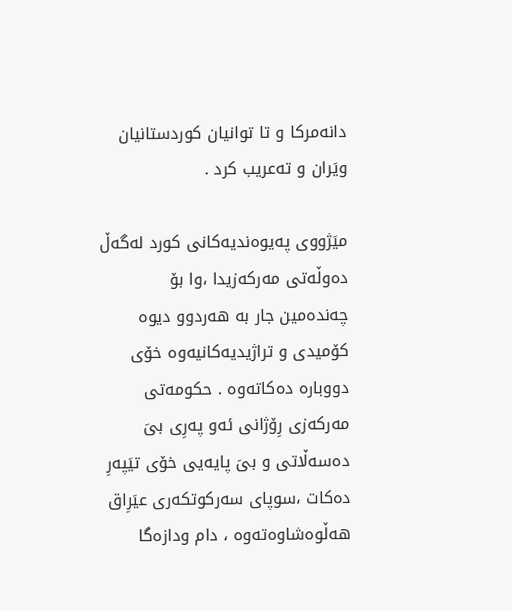دانه‌مركا و تا توانیان كوردستانیان ویَران و ته‌عریب كرد .

میَژووی په‌یوه‌ندیه‌كانی كورد له‌گه‌ڵ ده‌وڵه‌تی مه‌ركه‌زیدا ،وا بۆ چه‌نده‌مین جار به‌ هه‌ردوو دیوه‌ كۆمیدی و تراژیدیه‌كانیه‌وه‌ خۆی دووباره‌ ده‌كاته‌وه‌ . حكومه‌تی مه‌ركه‌زی رِۆژانی ئه‌و په‌رِی بیَ ده‌سه‌ڵاتی و بیَ پایه‌یی خۆی تیَپه‌رِ ده‌كات ،سوپای سه‌ركوتكه‌ری عیَرِاق هه‌ڵوه‌شاوه‌ته‌وه‌ ، دام ودازه‌گا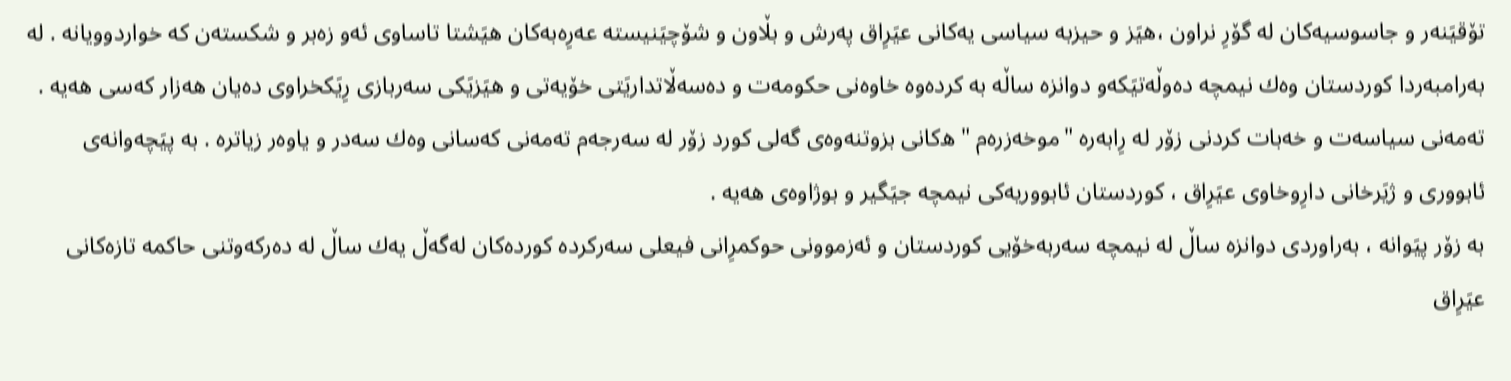تۆقیَنه‌ر و جاسوسیه‌كان له‌ گۆرِ نراون ،هیَز و حیزبه‌ سیاسی یه‌كانی عیَرِاق په‌رش و بڵاون و شۆچیَنیسته‌ عه‌رِه‌به‌كان هیَشتا تاساوی ئه‌و زه‌بر و شكسته‌ن كه‌ خواردوویانه‌ . له‌ به‌رامبه‌ردا كوردستان وه‌ك نیمچه‌ ده‌وڵه‌تیَكه‌و دوانزه‌ ساڵه‌ به‌ كرده‌وه‌ خاوه‌نی حكومه‌ت و ده‌سه‌ڵاتداریَتی خۆیه‌تی و هیَزیَكی سه‌ربازی رِیَكخراوی ده‌یان هه‌زار كه‌سی هه‌یه‌ . ته‌مه‌نی سیاسه‌ت و خه‌بات كردنی زۆر له‌ رِابه‌ره‌ "موخه‌زره‌م "ه‌كانی بزوتنه‌وه‌ی گه‌لی كورد زۆر له‌ سه‌رجه‌م ته‌مه‌نی كه‌سانی وه‌ك سه‌در و یاوه‌ر زیاتره‌ . به‌ پیَچه‌وانه‌ی ئابووری و ژیَرخانی دارِوخاوی عیَرِاق ، كوردستان ئابووریه‌كی نیمچه‌ جیَگیر و بوژاوه‌ی هه‌یه‌ .
به‌ زۆر پیَوانه‌ ، به‌راوردی دوانزه‌ ساڵ له‌ نیمچه‌ سه‌ربه‌خۆیی كوردستان و ئه‌زموونی حوكمرِانی فیعلی سه‌ركرده‌ كورده‌كان له‌گه‌ڵ یه‌ك ساڵ له‌ ده‌ركه‌وتنی حاكمه‌ تازه‌كانی عیَرِاق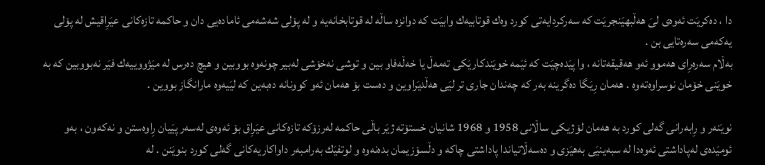دا ، ده‌كریَت ئه‌وه‌ی لیَ هه‌ڵبهیَنجریَت كه‌ سه‌ركردایه‌تی كورد وه‌ك قوتابیه‌ك وابیَت كه‌ دوانزه‌ ساڵه‌ له‌ قوتابخانه‌یه‌ و له‌ پۆلی شه‌شه‌می ئاماده‌یی دان و حاكمه‌ تازه‌كانی عیَرِاقیش له‌ پۆلی یه‌كه‌می سه‌ره‌تایی بن .
به‌ڵام سه‌ره‌رِای هه‌موو ئه‌و هه‌قیقه‌تانه‌ ، وا پیَده‌چیَت كه‌ ئیَمه‌ خویَندكاریَكی ته‌مه‌ڵ یا خه‌ڵه‌فاو بین و توشی نه‌خۆشی له‌بیر چونه‌وه‌ بووبین و هیچ ده‌رس له‌ میَژووییه‌ك فیَر نه‌بووبین كه‌ به‌ خویَنی خۆمان نوسراوه‌ته‌وه‌ . هه‌مان رِیَگا ده‌گرینه‌ به‌ر كه‌ چه‌ندان جاری تر لیَی هه‌ڵدیَراوین و ده‌ست بۆ هه‌مان ئه‌و كوونانه‌ ده‌به‌ین كه‌ لیَیه‌وه‌ مارانگاز بووین .

نویَنه‌ر و رِابه‌رانی گه‌لی كورد به‌ هه‌مان لۆژیكی ساڵانی 1958 و 1968 شانیان خستۆته‌ ژیَر باڵی حاكمه‌ له‌رزۆكه‌ تازه‌كانی عیَرِاق بۆ ئه‌وه‌ی له‌سه‌ر پیَیان رِاوه‌ستن و نه‌كه‌ون ، به‌و ئومیَده‌ی له‌پاداشتی ئه‌وه‌دا له‌ سبه‌ینیَی به‌هیَزی و ده‌سه‌ڵاتیاندا پاداشتی چاكه‌ و دڵسۆزیمان بده‌نه‌وه‌ و لوتفیَك به‌رامبه‌ر داواكاریه‌كانی گه‌لی كورد بنویَنن . له‌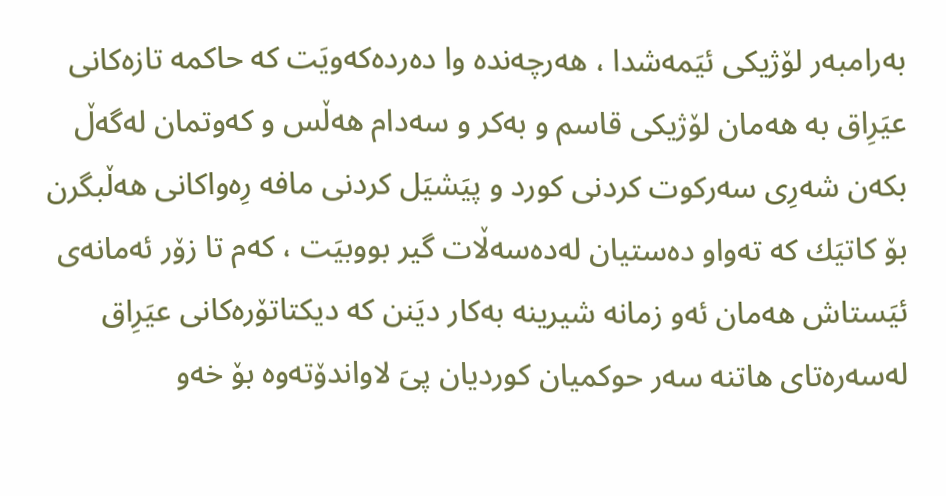به‌رامبه‌ر لۆژیكی ئیَمه‌شدا ، هه‌رچه‌نده‌ وا ده‌رده‌كه‌ویَت كه‌ حاكمه‌ تازه‌كانی عیَرِاق به‌ هه‌مان لۆژیكی قاسم و به‌كر و سه‌دام هه‌ڵس و كه‌وتمان له‌گه‌ڵ بكه‌ن شه‌رِی سه‌ركوت كردنی كورد و پیَشیَل كردنی مافه‌ رِه‌واكانی هه‌ڵبگرن بۆ كاتیَك كه‌ ته‌واو ده‌ستیان له‌ده‌سه‌ڵات گیر بووبیَت ، كه‌م تا زۆر ئه‌مانه‌ی ئیَستاش هه‌مان ئه‌و زمانه‌ شیرینه‌ به‌كار دیَنن كه‌ دیكتاتۆره‌كانی عیَرِاق له‌سه‌ره‌تای هاتنه‌ سه‌ر حوكمیان كوردیان پیَ لاواندۆته‌وه‌ بۆ خه‌و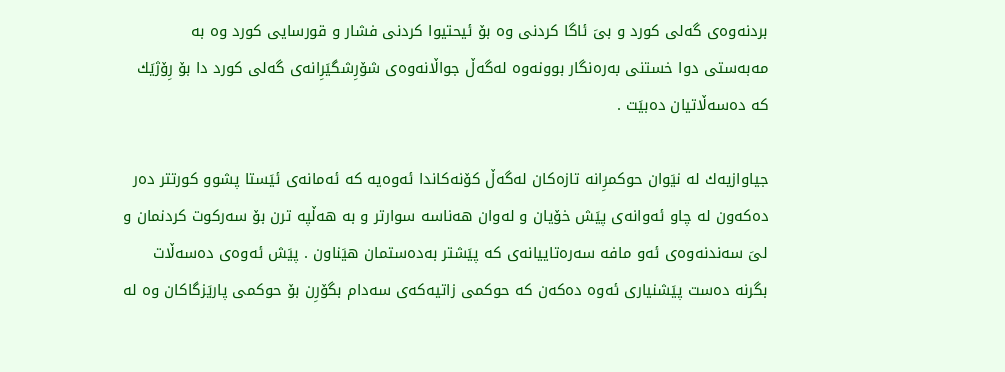بردنه‌وه‌ی گه‌لی كورد و بیَ ئاگا كردنی وه‌ بۆ ئیحتیوا كردنی فشار و قورسایی كورد وه‌ به‌ مه‌به‌ستی دوا خستنی به‌ره‌نگار بوونه‌وه‌ له‌گه‌ڵ جواڵانه‌وه‌ی شۆرِشگیَرِانه‌ی گه‌لی كورد دا بۆ رِۆژیَك كه‌ ده‌سه‌ڵاتیان ده‌بیَت .

جیاوازیه‌ك له‌ نیَوان حوكمرِانه‌ تازه‌كان له‌گه‌ڵ كۆنه‌كاندا ئه‌وه‌یه‌ كه‌ ئه‌مانه‌ی ئیَستا پشوو كورتتر ده‌ر ده‌كه‌ون له‌ چاو ئه‌وانه‌ی پیَش خۆیان و له‌وان هه‌ناسه‌ سوارتر و به‌ هه‌ڵپه‌ ترن بۆ سه‌ركوت كردنمان و لیَ سه‌ندنه‌وه‌ی ئه‌و مافه‌ سه‌ره‌تاییانه‌ی كه‌ پیَشتر به‌ده‌ستمان هیَناون . پیَش ئه‌وه‌ی ده‌سه‌ڵات بگرنه‌ ده‌ست پیَشنیاری ئه‌وه‌ ده‌كه‌ن كه‌ حوكمی زاتیه‌كه‌ی سه‌دام بگۆرِن بۆ حوكمی پاریَزگاكان وه‌ له‌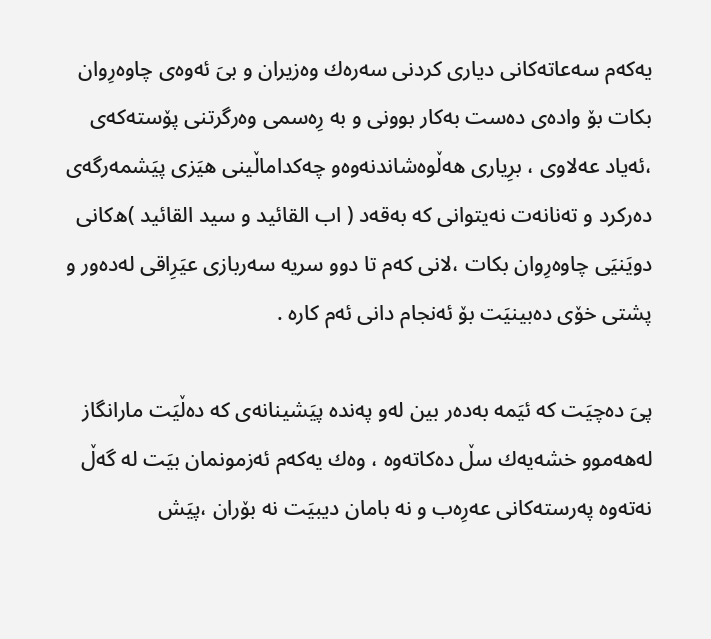یه‌كه‌م سه‌عاته‌كانی دیاری كردنی سه‌ره‌ك وه‌زیران و بیَ ئه‌وه‌ی چاوه‌رِوان بكات بۆ واده‌ی ده‌ست به‌كار بوونی و به‌ رِه‌سمی وه‌رگرتنی پۆسته‌كه‌ی ،ئه‌یاد عه‌لاوی ، برِیاری هه‌ڵوه‌شاندنه‌وه‌و چه‌كداماڵینی هیَزی پیَشمه‌رگه‌ی ده‌ركرد و ته‌نانه‌ت نه‌یتوانی كه‌ به‌قه‌د ( اب القائید و سید القائید )ه‌كانی دویَنیَی چاوه‌رِوان بكات ،لانی كه‌م تا دوو سریه‌ سه‌ربازی عیَرِاقی له‌ده‌ور و پشتی خۆی ده‌بینیَت بۆ ئه‌نجام دانی ئه‌م كاره‌ .

پیَ ده‌چیَت كه‌ ئیَمه‌ به‌ده‌ر بین له‌و په‌نده‌ پیَشینانه‌ی كه‌ ده‌ڵیَت مارانگاز له‌هه‌موو خشه‌یه‌ك سڵ ده‌كاته‌وه‌ ، وه‌ك یه‌كه‌م ئه‌زمونمان بیَت له‌ گه‌ڵ نه‌ته‌وه‌ په‌رسته‌كانی عه‌رِه‌ب و نه‌ بامان دیبیَت نه‌ بۆران ،پیَش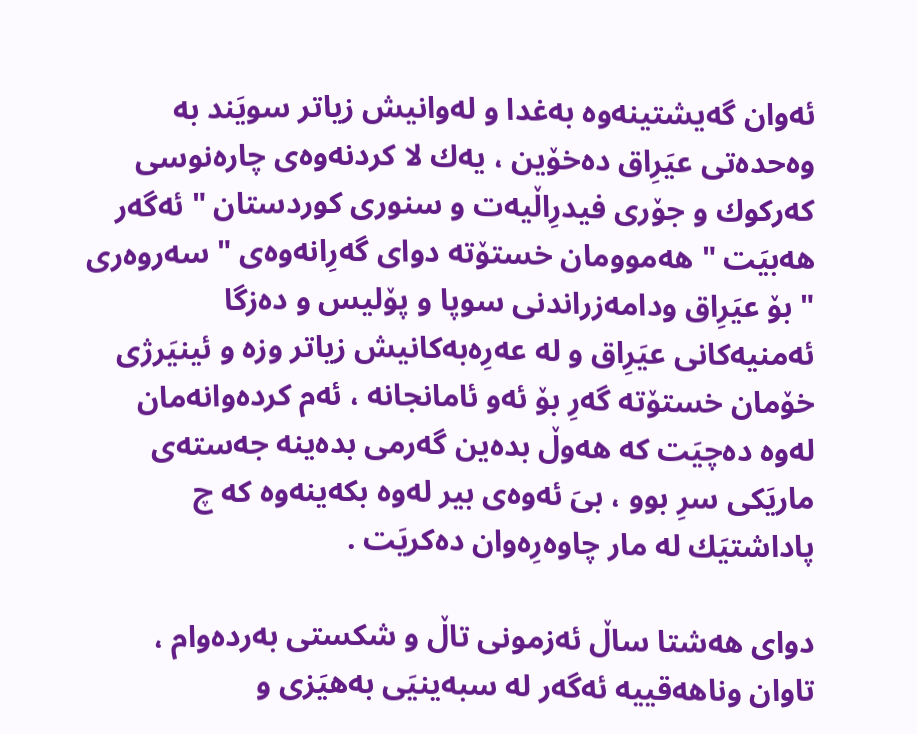ئه‌وان گه‌یشتینه‌وه‌ به‌غدا و له‌وانیش زیاتر سویَند به‌ وه‌حده‌تی عیَرِاق ده‌خۆین ، یه‌ك لا كردنه‌وه‌ی چاره‌نوسی كه‌ركوك و جۆری فیدرِاڵیه‌ت و سنوری كوردستان " ئه‌گه‌ر هه‌بیَت " هه‌موومان خستۆته‌ دوای گه‌رِانه‌وه‌ی " سه‌روه‌ری " بۆ عیَرِاق ودامه‌زراندنی سوپا و پۆلیس و ده‌زگا ئه‌منیه‌كانی عیَرِاق و له‌ عه‌رِه‌به‌كانیش زیاتر وزه‌ و ئینیَرژی خۆمان خستۆته‌ گه‌رِ بۆ ئه‌و ئامانجانه‌ ، ئه‌م كرده‌وانه‌مان له‌وه‌ ده‌چیَت كه‌ هه‌وڵ بده‌ین گه‌رمی بده‌ینه‌ جه‌سته‌ی ماریَكی سرِ بوو ، بیَ ئه‌وه‌ی بیر له‌وه‌ بكه‌ینه‌وه‌ كه‌ چ پاداشتیَك له‌ مار چاوه‌رِه‌وان ده‌كریَت .

دوای هه‌شتا ساڵ ئه‌زمونی تاڵ و شكستی به‌رده‌وام ، تاوان وناهه‌قییه‌ ئه‌گه‌ر له‌ سبه‌ینیَی به‌هیَزی و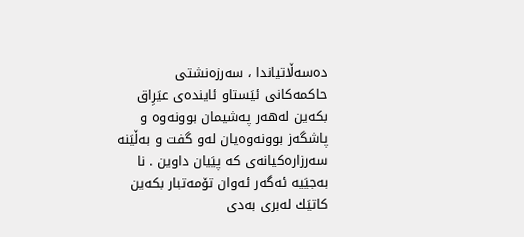ده‌سه‌ڵاتیاندا ، سه‌رزه‌نشتی حاكمه‌كانی ئیَستاو ئاینده‌ی عیَرِاق بكه‌ین له‌هه‌ر په‌شیمان بوونه‌وه‌ و پاشگه‌ز بوونه‌وه‌یان له‌و گفت و به‌ڵیَنه‌ سه‌رزاره‌كیانه‌ی كه‌ پیَیان داوین . نا به‌جیَیه‌ ئه‌گه‌ر ئه‌وان تۆمه‌تبار بكه‌ین كاتیَك له‌بری به‌دی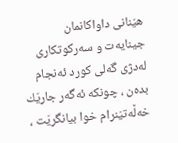هیَنانی داواكانمان جینایه‌ت و سه‌ركوتكاری له‌دژی گه‌لی كورد ئه‌نجام بده‌ن ، چونكه‌ ئه‌گه‌ر جاریَك خه‌ڵه‌تیَنرام خوا بیانگریَت ،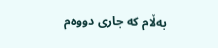به‌ڵام كه‌ جاری دووه‌م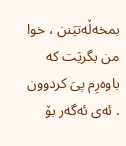بمخه‌ڵه‌تیَنن ، خوا من بگریَت كه‌ باوه‌رِم پیَ كردوون . ئه‌ی ئه‌گه‌ر بۆ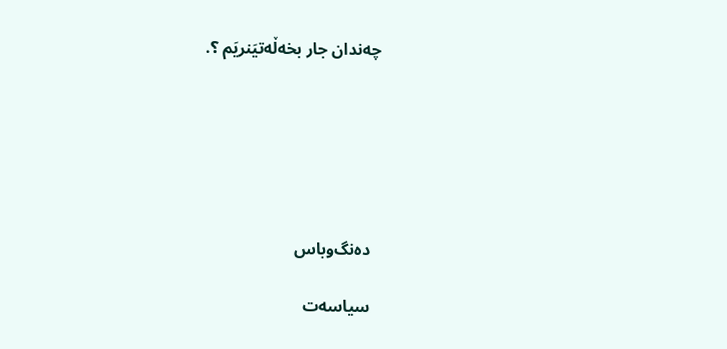چه‌ندان جار بخه‌ڵه‌تیَنریَم ؟.






  ده‌نگ‌وباس

  سیاسه‌ت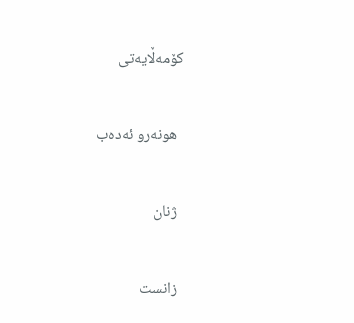كۆمه‌ڵایه‌تی

  هونه‌رو ئه‌ده‌ب

  ژنان

  زانست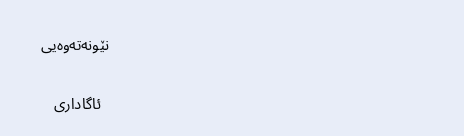نێونه‌ته‌وه‌یی

  ئاگاداری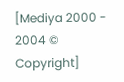[Mediya 2000 - 2004 © Copyright]